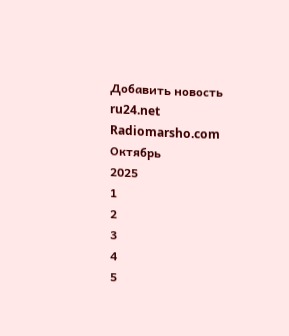Добавить новость
ru24.net
Radiomarsho.com
Октябрь
2025
1
2
3
4
5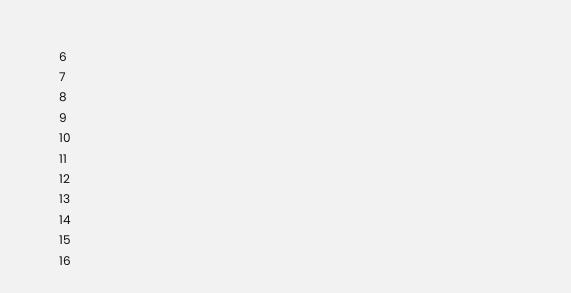6
7
8
9
10
11
12
13
14
15
16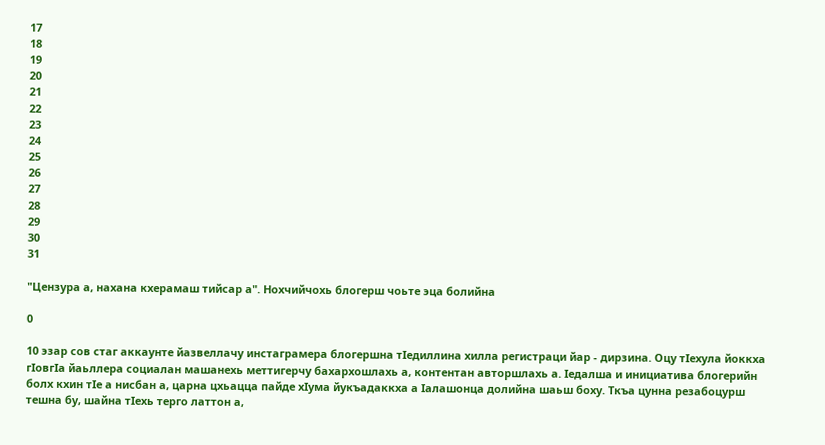17
18
19
20
21
22
23
24
25
26
27
28
29
30
31

"Цензура а, нахана кхерамаш тийсар а". Нохчийчохь блогерш чоьте эца болийна

0

10 эзар сов стаг аккаунте йазвеллачу инстаграмера блогершна тIедиллина хилла регистраци йар - дирзина. Оцу тIехула йоккха гIовгIа йаьллера социалан машанехь меттигерчу бахархошлахь а, контентан авторшлахь а. Ӏедалша и инициатива блогерийн болх кхин тIе а нисбан а, царна цхьацца пайде хIума йукъадаккха а Iалашонца долийна шаьш боху. Ткъа цунна резабоцурш тешна бу, шайна тIехь терго латтон а,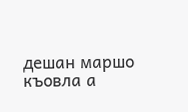дешан маршо къовла а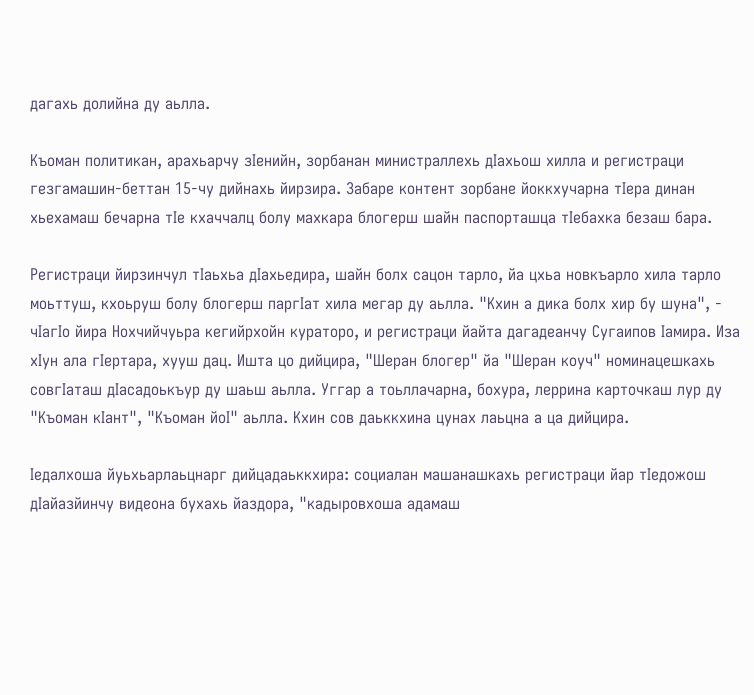дагахь долийна ду аьлла.

Къоман политикан, арахьарчу зIенийн, зорбанан министраллехь дIахьош хилла и регистраци гезгамашин-беттан 15-чу дийнахь йирзира. Забаре контент зорбане йоккхучарна тIера динан хьехамаш бечарна тIе кхаччалц болу махкара блогерш шайн паспорташца тIебахка безаш бара.

Регистраци йирзинчул тIаьхьа дIахьедира, шайн болх сацон тарло, йа цхьа новкъарло хила тарло моьттуш, кхоьруш болу блогерш паргIат хила мегар ду аьлла. "Кхин а дика болх хир бу шуна", - чIагIо йира Нохчийчуьра кегийрхойн кураторо, и регистраци йайта дагадеанчу Сугаипов Iамира. Иза хIун ала гIертара, хууш дац. Ишта цо дийцира, "Шеран блогер" йа "Шеран коуч" номинацешкахь совгIаташ дIасадоькъур ду шаьш аьлла. Уггар а тоьллачарна, бохура, леррина карточкаш лур ду "Къоман кIант", "Къоман йоI" аьлла. Кхин сов даьккхина цунах лаьцна а ца дийцира.

Iедалхоша йуьхьарлаьцнарг дийцадаьккхира: социалан машанашкахь регистраци йар тIедожош дIайазйинчу видеона бухахь йаздора, "кадыровхоша адамаш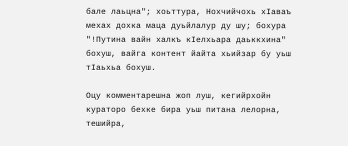бале лаьцна"; хоьттура, Нохчийчохь хIаваъ мехах дохка маца дуьйлалур ду шу; бохура "!Путина вайн халкъ кIелхьара даьккхина" бохуш, вайга контент йайта хьийзар бу уьш тIаьхьа бохуш.

Оцу комментарешна жоп луш, кегийрхойн кураторо бехке бира уьш питана лелорна, тешийра,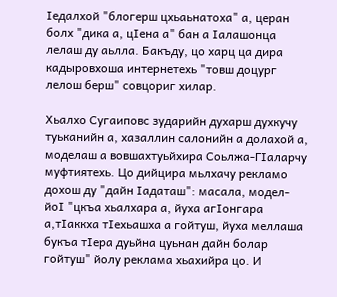Ӏедалхой "блогерш цхьаьнатоха" а, церан болх "дика а, цӀена а" бан а Iалашонца лелаш ду аьлла. Бакъду, цо харц ца дира кадыровхоша интернетехь "товш доцург лелош берш" совцориг хилар.

Хьалхо Сугаиповс зударийн духарш духкучу туьканийн а, хазаллин салонийн а долахой а, моделаш а вовшахтуьйхира Соьлжа-ГIаларчу муфтиятехь. Цо дийцира мьлхачу рекламо дохош ду "дайн Iадаташ": масала, модел-йоI "цкъа хьалхара а, йуха агIонгара а,тIаккха тIехьашха а гойтуш, йуха меллаша букъа тIера дуьйна цуьнан дайн болар гойтуш" йолу реклама хьахийра цо. И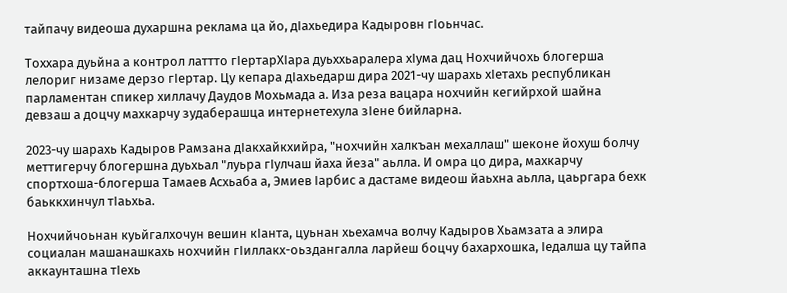тайпачу видеоша духаршна реклама ца йо, дIахьедира Кадыровн гӀоьнчас.

Тоххара дуьйна а контрол латтто гIертарХIара дуьххьаралера хIума дац Нохчийчохь блогерша лелориг низаме дерзо гӀертар. Цу кепара дӀахьедарш дира 2021-чу шарахь хӀетахь республикан парламентан спикер хиллачу Даудов Мохьмада а. Иза реза вацара нохчийн кегийрхой шайна девзаш а доцчу махкарчу зудаберашца интернетехула зӀене бийларна.

2023-чу шарахь Кадыров Рамзана дIакхайкхийра, "нохчийн халкъан мехаллаш" шеконе йохуш болчу меттигерчу блогершна дуьхьал "луьра гӀулчаш йаха йеза" аьлла. И омра цо дира, махкарчу спортхоша-блогерша Тамаев Асхьаба а, Эмиев Ӏарбис а дастаме видеош йаьхна аьлла, цаьргара бехк баьккхинчул тӀаьхьа.

Нохчийчоьнан куьйгалхочун вешин кӀанта, цуьнан хьехамча волчу Кадыров Хьамзата а элира социалан машанашкахь нохчийн гIиллакх-оьздангалла ларйеш боцчу бахархошка, Ӏедалша цу тайпа аккаунташна тӀехь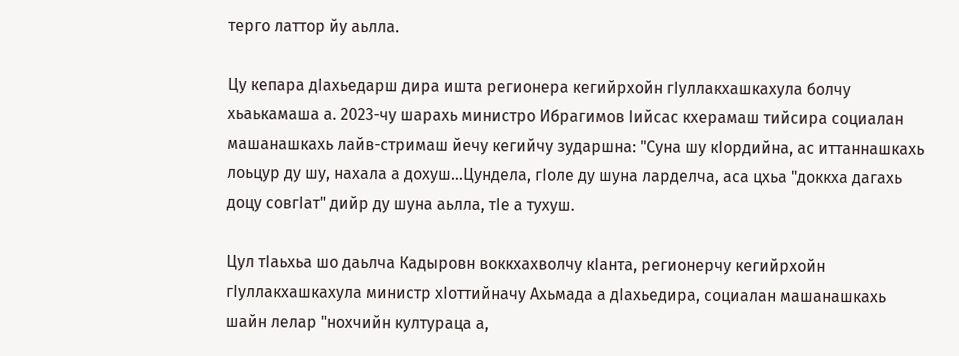терго латтор йу аьлла.

Цу кепара дӀахьедарш дира ишта регионера кегийрхойн гIуллакхашкахула болчу хьаькамаша а. 2023-чу шарахь министро Ибрагимов Ӏийсас кхерамаш тийсира социалан машанашкахь лайв-стримаш йечу кегийчу зударшна: "Суна шу кIордийна, ас иттаннашкахь лоьцур ду шу, нахала а дохуш…Цундела, гIоле ду шуна ларделча, аса цхьа "доккха дагахь доцу совгIат" дийр ду шуна аьлла, тIе а тухуш.

Цул тӀаьхьа шо даьлча Кадыровн воккхахволчу кӀанта, регионерчу кегийрхойн гӀуллакхашкахула министр хIоттийначу Ахьмада а дӀахьедира, социалан машанашкахь шайн лелар "нохчийн култураца а,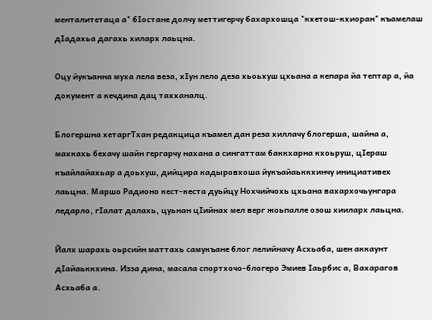менталитетаца а" бӀостане долчу меттигерчу бахархошца "кхетош-кхиоран" къамелаш дӀадахьа дагахь хиларх лаьцна.

Оцу йукъанна муха лела веза, хIун лело деза хьоьхуш цхьана а кепара йа тептар а, йа документ а кечдина дац тахханалц.

Блогершна хетаргТхан редакцица къамел дан реза хиллачу блогерша, шайна а, махкахь бехачу шайн гергарчу нахана а сингаттам баккхарна кхоьруш, цIераш къайлайахьар а доьхуш, дийцира кадыровхоша йукъайаьккхинчу инициативех лаьцна. Маршо Радионо кест-кеста дуьйцу Нохчийчохь цхьана вахархочьунгара ледарло, гIалат далахь, цуьнан цIийнах мел верг жоьпалле озош хииларх лаьцна.

Йалх шарахь оьрсийн маттахь самукъане блог лелийначу Асхьаба, шен аккаунт дIайаьккхина. Изза дина, масала спортхочо-блогеро Эмиев Iаьрбис а, Вахарагов Асхьаба а.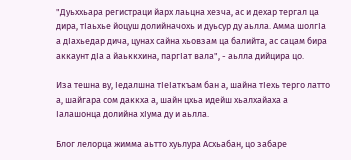"Дуьххьара регистраци йарх лаьцна хезча, ас и дехар тергал ца дира, тIаьхье йоцуш долийначохь и дуьсур ду аьлла. Амма шолгӀа а дӀахьедар дича, цунах сайна хьовзам ца балийта, ас сацам бира аккаунт дIа а йаьккхина, паргIат вала", - аьлла дийцира цо.

Иза тешна ву, Ӏедалшна тIеIаткъам бан а, шайна тIехь терго латто а, шайгара сом даккха а, шайн цхьа идейш хьалхайаха а Iалашонца долийна хIума ду и аьлла.

Блог лелорца жимма аьтто хуьлура Асхьабан, цо забаре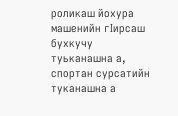роликаш йохура машенийн гIирсаш бухкучу туьканашна а, спортан сурсатийн туканашна а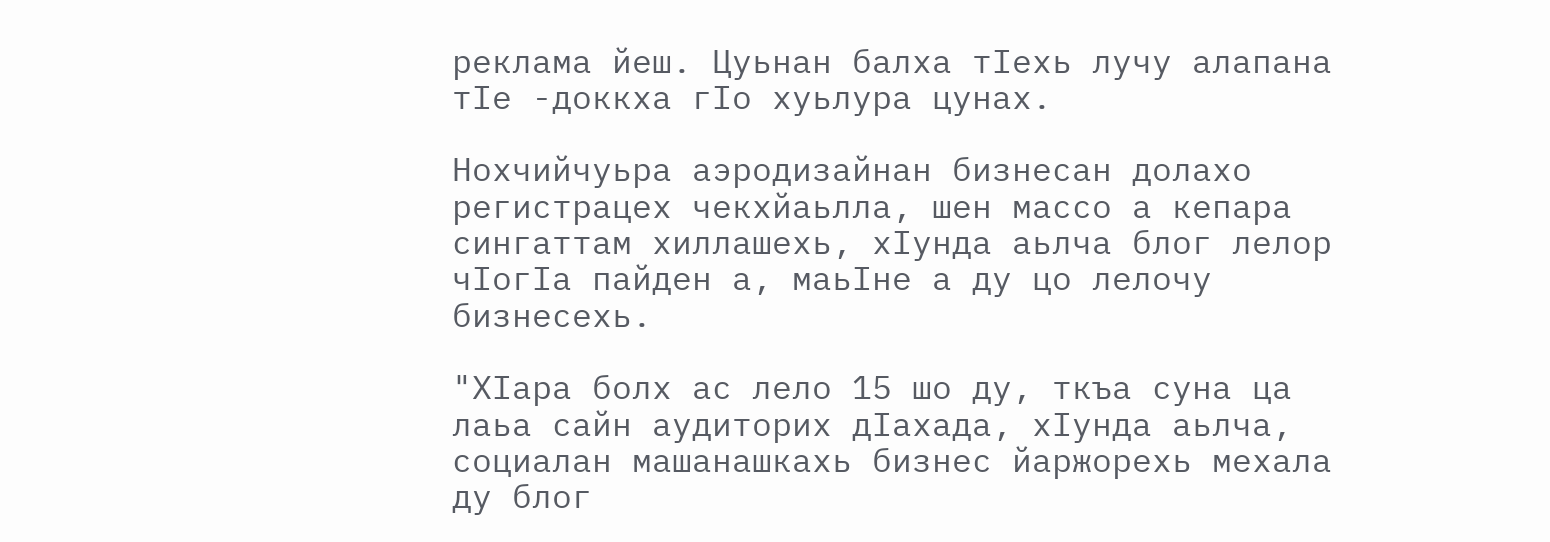реклама йеш. Цуьнан балха тIехь лучу алапана тIе -доккха гIо хуьлура цунах.

Нохчийчуьра аэродизайнан бизнесан долахо регистрацех чекхйаьлла, шен массо а кепара сингаттам хиллашехь, хӀунда аьлча блог лелор чIогIа пайден а, маьIне а ду цо лелочу бизнесехь.

"ХIара болх ас лело 15 шо ду, ткъа суна ца лаьа сайн аудиторих дIахада, хӀунда аьлча, социалан машанашкахь бизнес йаржорехь мехала ду блог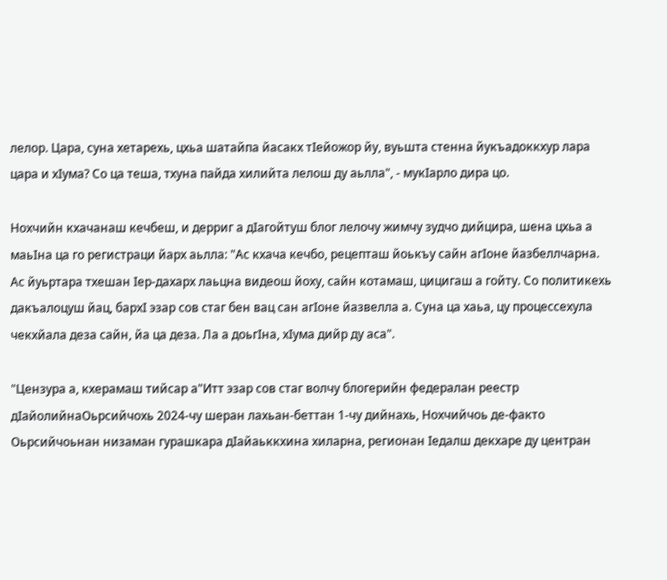лелор. Цара, суна хетарехь, цхьа шатайпа йасакх тIейожор йу, вуьшта стенна йукъадоккхур лара цара и хIума? Со ца теша, тхуна пайда хилийта лелош ду аьлла", - мукӀарло дира цо.

Нохчийн кхачанаш кечбеш, и дерриг а дIагойтуш блог лелочу жимчу зудчо дийцира, шена цхьа а маьӀна ца го регистраци йарх аьлла: "Ас кхача кечбо, рецепташ йоькъу сайн агIоне йазбеллчарна. Ас йуьртара тхешан Iер-дахарх лаьцна видеош йоху, сайн котамаш, цицигаш а гойту. Со политикехь дакъалоцуш йац, бархI эзар сов стаг бен вац сан агIоне йазвелла а. Суна ца хаьа, цу процессехула чекхйала деза сайн, йа ца деза. Ла а доьгIна, хIума дийр ду аса".

"Цензура а, кхерамаш тийсар а"Итт эзар сов стаг волчу блогерийн федералан реестр дӀайолийнаОьрсийчохь 2024-чу шеран лахьан-беттан 1-чу дийнахь, Нохчийчоь де-факто Оьрсийчоьнан низаман гурашкара дӀайаьккхина хиларна, регионан Ӏедалш декхаре ду центран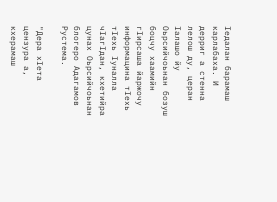Ӏедалан барамаш карлабаха. И дерриг а стенна лелош ду, церан Ӏалашо йу Оьрсийчоьнан бозуш боцчу хаамийн гӀирсаша йаржочу информацина тIехь тӀехь Ӏуналла чӀагӀдан, кхетийра цунах Оьрсийчоьнан блогеро Адагамов Рустема.

"Дера хIета цензура а, кхерамаш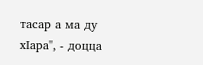тасар а ма ду хIара", - доцца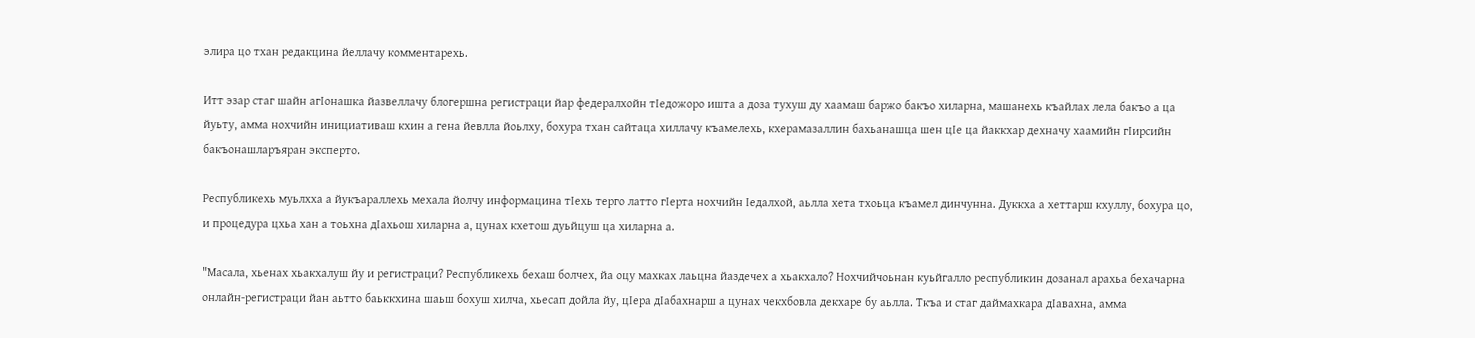элира цо тхан редакцина йеллачу комментарехь.

Итт эзар стаг шайн агIонашка йазвеллачу блогершна регистраци йар федералхойн тIедожоро ишта а доза тухуш ду хаамаш баржо бакъо хиларна, машанехь къайлах лела бакъо а ца йуьту, амма нохчийн инициативаш кхин а гена йевлла йоьлху, бохура тхан сайтаца хиллачу къамелехь, кхерамазаллин бахьанашца шен цӀе ца йаккхар дехначу хаамийн гӀирсийн бакъонашларъяран эксперто.

Республикехь муьлхха а йукъараллехь мехала йолчу информацина тIехь терго латто гIерта нохчийн Iедалхой, аьлла хета тхоьца къамел динчунна. Дуккха а хеттарш кхуллу, бохура цо, и процедура цхьа хан а тоьхна дIахьош хиларна а, цунах кхетош дуьйцуш ца хиларна а.

"Масала, хьенах хьакхалуш йу и регистраци? Республикехь бехаш болчех, йа оцу махках лаьцна йаздечех а хьакхало? Нохчийчоьнан куьйгалло республикин дозанал арахьа бехачарна онлайн-регистраци йан аьтто баьккхина шаьш бохуш хилча, хьесап дойла йу, цIера дIабахнарш а цунах чекхбовла декхаре бу аьлла. Ткъа и стаг даймахкара дIавахна, амма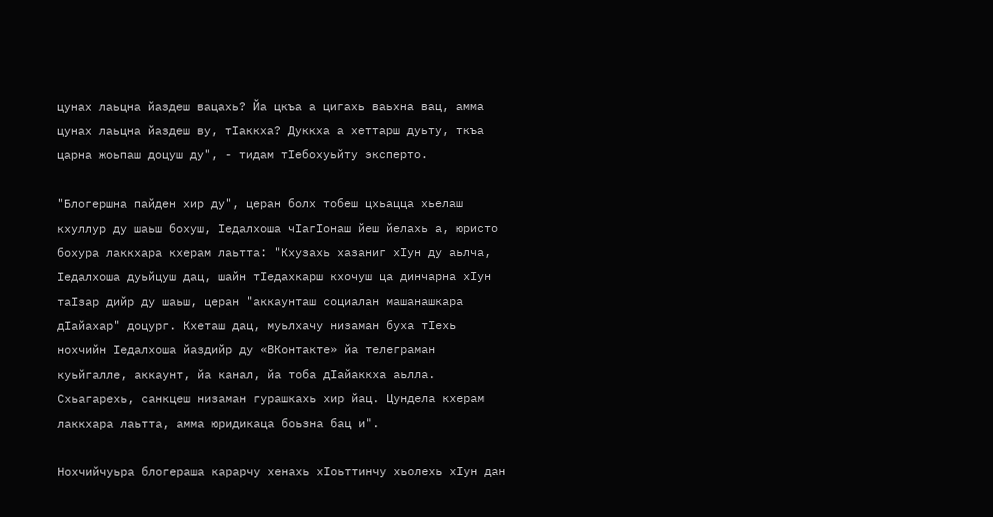цунах лаьцна йаздеш вацахь? Йа цкъа а цигахь ваьхна вац, амма цунах лаьцна йаздеш ву, тIаккха? Дуккха а хеттарш дуьту, ткъа царна жоьпаш доцуш ду", - тидам тIебохуьйту эксперто.

"Блогершна пайден хир ду", церан болх тобеш цхьацца хьелаш кхуллур ду шаьш бохуш, Iедалхоша чIагIонаш йеш йелахь а, юристо бохура лаккхара кхерам лаьтта: "Кхузахь хазаниг хIун ду аьлча, Iедалхоша дуьйцуш дац, шайн тIедахкарш кхочуш ца динчарна хIун таIзар дийр ду шаьш, церан "аккаунташ социалан машанашкара дIайахар" доцург. Кхеташ дац, муьлхачу низаман буха тIехь нохчийн Iедалхоша йаздийр ду «ВКонтакте» йа телеграман куьйгалле, аккаунт, йа канал, йа тоба дIайаккха аьлла. Схьагарехь, санкцеш низаман гурашкахь хир йац. Цундела кхерам лаккхара лаьтта, амма юридикаца боьзна бац и".

Нохчийчуьра блогераша карарчу хенахь хIоьттинчу хьолехь хIун дан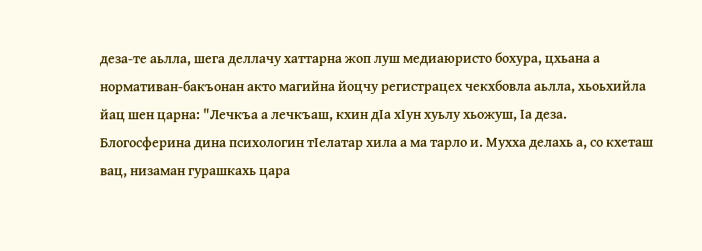деза-те аьлла, шега деллачу хаттарна жоп луш медиаюристо бохура, цхьана а нормативан-бакъонан акто магийна йоцчу регистрацех чекхбовла аьлла, хьоьхийла йац шен царна: "Лечкъа а лечкъаш, кхин дIа хIун хуьлу хьожуш, Iа деза. Блогосферина дина психологин тIелатар хила а ма тарло и. Мухха делахь а, со кхеташ вац, низаман гурашкахь цара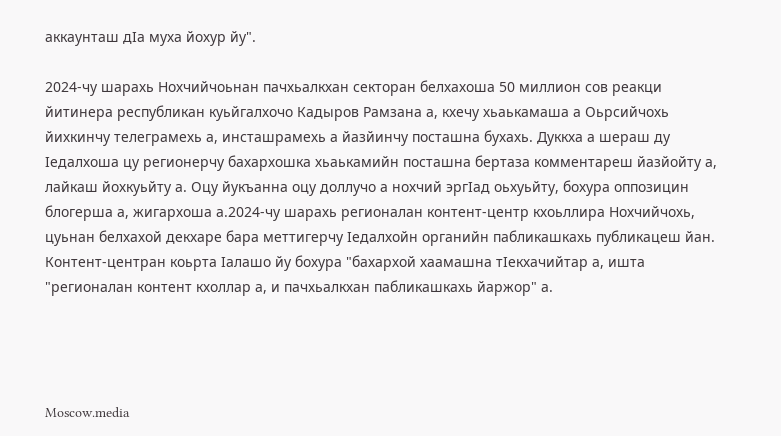аккаунташ дIа муха йохур йу".

2024-чу шарахь Нохчийчоьнан пачхьалкхан секторан белхахоша 50 миллион сов реакци йитинера республикан куьйгалхочо Кадыров Рамзана а, кхечу хьаькамаша а Оьрсийчохь йихкинчу телеграмехь а, инсташрамехь а йазйинчу посташна бухахь. Дуккха а шераш ду Ӏедалхоша цу регионерчу бахархошка хьаькамийн посташна бертаза комментареш йазйойту а, лайкаш йохкуьйту а. Оцу йукъанна оцу доллучо а нохчий эргIад оьхуьйту, бохура оппозицин блогерша а, жигархоша а.2024-чу шарахь регионалан контент-центр кхоьллира Нохчийчохь, цуьнан белхахой декхаре бара меттигерчу Iедалхойн органийн пабликашкахь публикацеш йан. Контент-центран коьрта Iалашо йу бохура "бахархой хаамашна тIекхачийтар а, ишта "регионалан контент кхоллар а, и пачхьалкхан пабликашкахь йаржор" а.




Moscow.media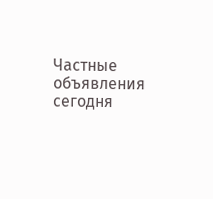Частные объявления сегодня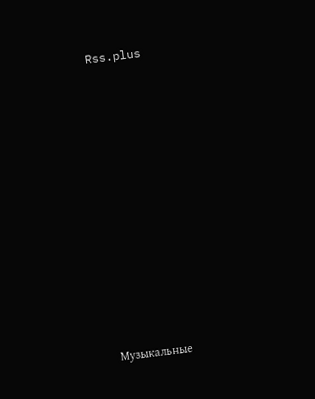Rss.plus
















Музыкальные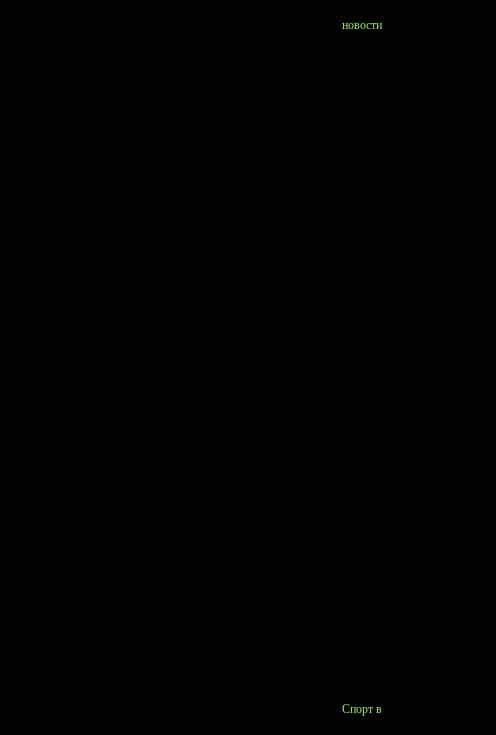новости




























Спорт в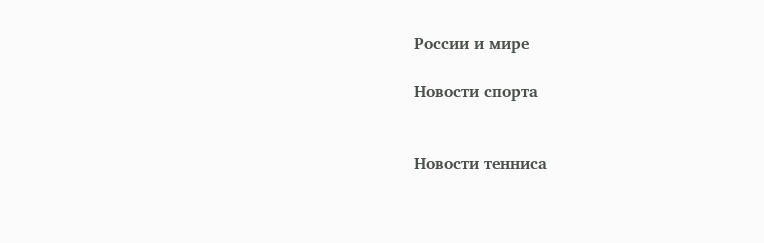России и мире

Новости спорта


Новости тенниса